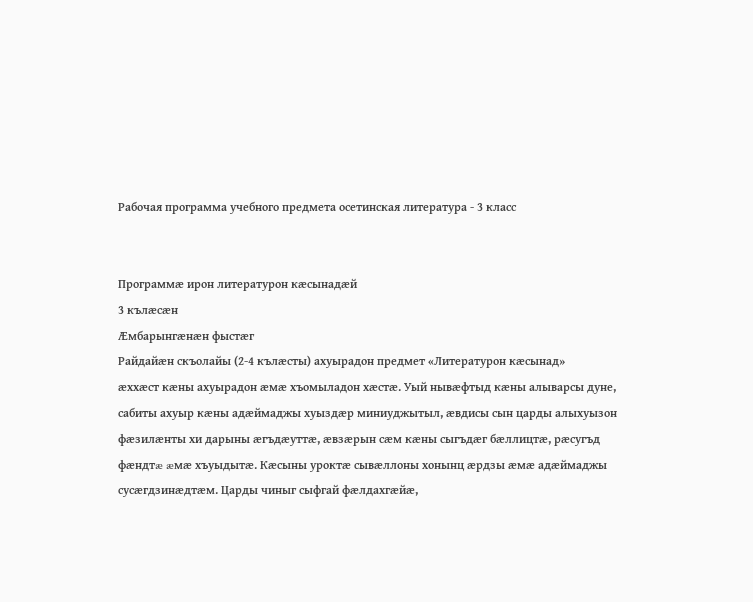Рабочая программа учебного предмета осетинская литература - 3 класс


Программæ ирон литературон кæсынадæй
3 кълæсæн
Æмбарынгæнæн фыстæг
Райдайæн скъолайы (2-4 кълæсты) ахуырадон предмет «Литературон кæсынад»
æххæст кæны ахуырадон æмæ хъомыладон хæстæ. Уый нывæфтыд кæны алыварсы дуне,
сабиты ахуыр кæны адæймаджы хуыздæр миниуджытыл, æвдисы сын царды алыхуызон
фæзилæнты хи дарыны æгъдæуттæ, æвзæрын сæм кæны сыгъдæг бӕллицтæ, рæсугъд
фæндтæ æмæ хъуыдытæ. Кæсыны уроктæ сывæллоны хонынц æрдзы æмæ адæймаджы
сусæгдзинæдтæм. Царды чиныг сыфгай фæлдахгæйæ,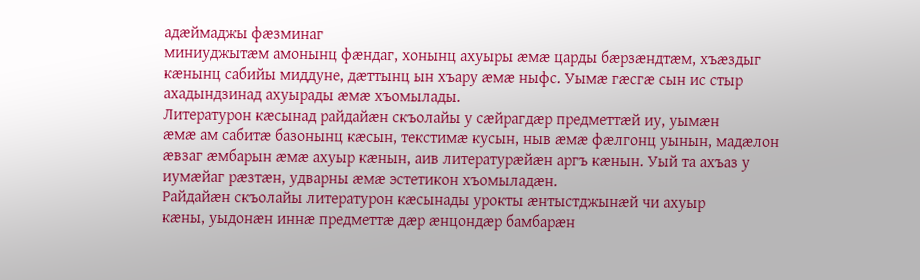адæймаджы фæзминаг
миниуджытæм амонынц фæндаг, хонынц ахуыры æмæ царды бæрзæндтæм, хъæздыг
кæнынц сабийы миддуне, дæттынц ын хъару æмæ ныфс. Уымæ гæсгæ сын ис стыр
ахадындзинад ахуырады æмæ хъомылады.
Литературон кæсынад райдайæн скъолайы у сæйрагдæр предметтæй иу, уымæн
æмæ ам сабитæ базонынц кæсын, текстимæ кусын, ныв æмæ фæлгонц уынын, мадæлон
æвзаг æмбарын æмæ ахуыр кæнын, аив литературæйæн аргъ кæнын. Уый та ахъаз у
иумæйаг рæзтæн, удварны æмæ эстетикон хъомыладæн.
Райдайæн скъолайы литературон кæсынады урокты æнтыстджынæй чи ахуыр
кæны, уыдонæн иннæ предметтæ дæр æнцондæр бамбарæн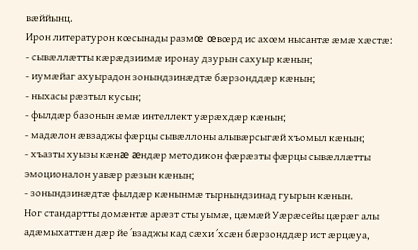вæййынц.
Ирон литературон кœсынады размœ œвœрд ис ахœм нысантӕ æмæ хæстæ:
- сывæллæтты кæрæдзиимæ иронау дзурын сахуыр кæнын;
- иумæйаг ахуырадон зонындзинæдтæ бæрзонддæр кæнын;
- ныхасы рæзтыл кусын;
- фылдæр базонын æмæ интеллект уæрæхдæр кæнын;
- мадæлон æвзаджы фæрцы сывæллоны алывæрсыгæй хъомыл кæнын;
- хъазты хуызы кæнæ æндæр методикон фæрæзты фæрцы сывæллæтты эмоционалон уавæр рæзын кæнын;
- зонындзинæдтæ фылдæр кæнынмæ тырнындзинад гуырын кæнын.
Ног стандартты домæнтæ арӕзт сты уымӕ, цæмæй Уæрæсейы цæрæг алы
адæмыхаттæн дæр йе ΄взаджы кад сæхи ΄хсæн бæрзонддæр ист æрцæуа,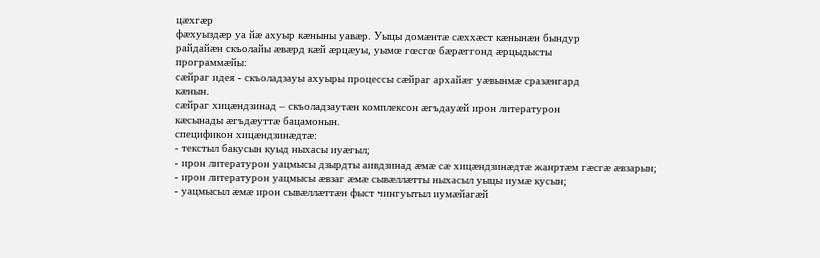цæхгæр
фæхуыздæр уа йæ ахуыр кæныны уавæр. Уыцы домæнтæ сæххæст кæнынæн бындур
райдайæн скъолайы æвæрд кæй æрцæуы, уымœ гœсгœ бæрæггонд æрцыдысты
программæйы:
сӕйраг идея - скъоладзауы ахуыры процессы сӕйраг архайӕг уӕвынмӕ сразӕнгард
кӕнын.
сӕйраг хицӕндзинад – скъоладзаутӕн комплексон ӕгъдауӕй ирон литературон
кӕсынады ӕгъдӕуттӕ бацамонын.
спецификон хицӕндзинӕдтӕ:
- текстыл бакусын куыд ныхасы иуӕгыл;
- ирон литературон уацмысы дзырдты аивдзинад ӕмӕ сӕ хицӕндзинӕдтӕ жанртӕм гӕсгӕ ӕвзарын;
- ирон литературон уацмысы ӕвзаг ӕмӕ сывӕллӕтты ныхасыл уыцы иумӕ кусын;
- уацмысыл ӕмӕ ирон сывӕллӕттӕн фыст чингуытыл иумӕйагӕй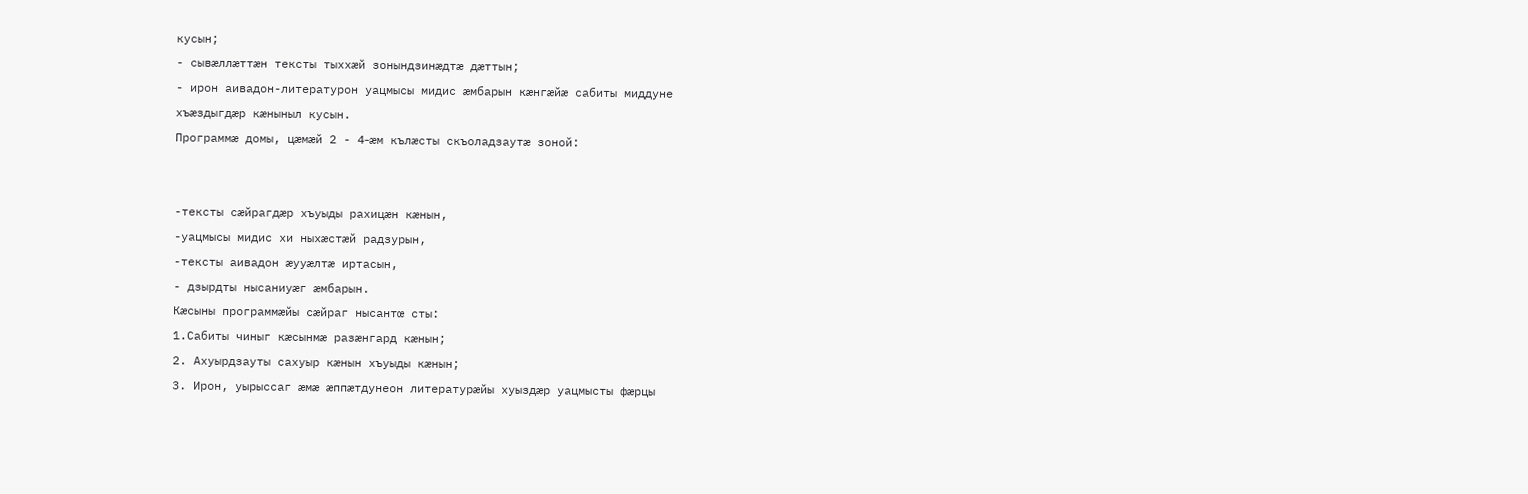кусын;
- сывӕллӕттӕн тексты тыххӕй зонындзинӕдтӕ дӕттын;
- ирон аивадон-литературон уацмысы мидис ӕмбарын кӕнгӕйӕ сабиты миддуне
хъӕздыгдӕр кӕныныл кусын.
Программæ домы, цæмæй 2 - 4-æм кълæсты скъоладзаутæ зоной:


-тексты сæйрагдæр хъуыды рахицæн кæнын,
-уацмысы мидис хи ныхæстæй радзурын,
-тексты аивадон æууæлтæ иртасын,
- дзырдты нысаниуæг æмбарын.
Кæсыны программӕйы сӕйраг нысантœ сты:
1.Сабиты чиныг кӕсынмӕ разӕнгард кӕнын;
2. Ахуырдзауты сахуыр кӕнын хъуыды кӕнын;
3. Ирон, уырыссаг æмæ ӕппӕтдунеон литературӕйы хуыздӕр уацмысты фӕрцы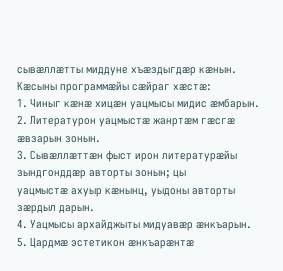сывӕллӕтты миддуне хъӕздыгдӕр кӕнын.
Кæсыны программӕйы сӕйраг хӕстӕ:
1. Чиныг кӕнӕ хицӕн уацмысы мидис ӕмбарын.
2. Литературон уацмыстӕ жанртӕм гӕсгӕ ӕвзарын зонын.
3. Сывӕллӕттӕн фыст ирон литературӕйы зындгонддӕр авторты зонын; цы
уацмыстӕ ахуыр кӕнынц, уыдоны авторты зӕрдыл дарын.
4. Уацмысы архайджыты мидуавæр æнкъарын.
5. Цардмæ эстетикон æнкъарæнтæ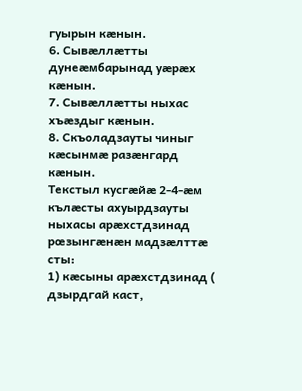гуырын кæнын.
6. Сывæллæтты дунеæмбарынад уæрæх кæнын.
7. Сывæллæтты ныхас хъæздыг кæнын.
8. Скъоладзауты чиныг кæсынмæ разæнгард кæнын.
Текстыл кусгæйæ 2-4-æм кълæсты ахуырдзауты ныхасы арӕхстдзинад
рœзынгӕнӕн мадзӕлттӕ сты:
1) кӕсыны арæхстдзинад ( дзырдгай каст,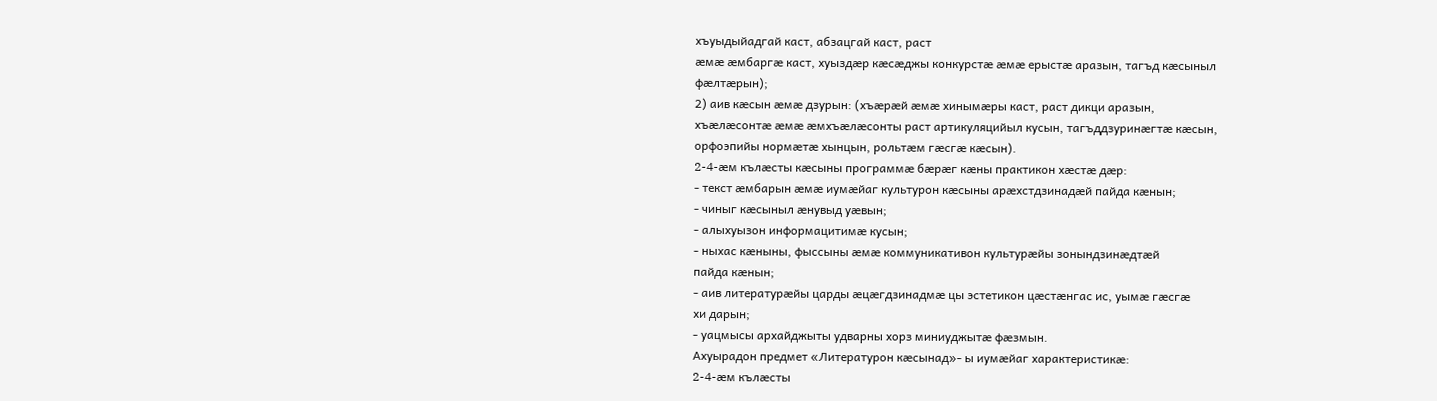хъуыдыйадгай каст, абзацгай каст, раст
ӕмӕ ӕмбаргӕ каст, хуыздӕр кӕсӕджы конкурстӕ ӕмӕ ерыстӕ аразын, тагъд кӕсыныл
фӕлтӕрын);
2) аив кӕсын ӕмӕ дзурын: (хъӕрӕй ӕмӕ хинымӕры каст, раст дикци аразын,
хъӕлӕсонтӕ ӕмӕ ӕмхъӕлӕсонты раст артикуляцийыл кусын, тагъддзуринӕгтӕ кӕсын,
орфоэпийы нормӕтӕ хынцын, рольтӕм гӕсгӕ кӕсын).
2-4-æм кълæсты кæсыны программæ бæрæг кæны практикон хæстæ дæр:
- текст æмбарын æмæ иумæйаг культурон кæсыны арæхстдзинадæй пайда кæнын;
- чиныг кæсыныл æнувыд уæвын;
- алыхуызон информацитимæ кусын;
- ныхас кæныны, фыссыны æмæ коммуникативон культурæйы зонындзинæдтæй
пайда кæнын;
- аив литературæйы царды æцæгдзинадмæ цы эстетикон цæстæнгас ис, уымæ гæсгæ
хи дарын;
- уацмысы архайджыты удварны хорз миниуджытæ фæзмын.
Ахуырадон предмет «Литературон кæсынад»- ы иумæйаг характеристикæ:
2-4-æм кълæсты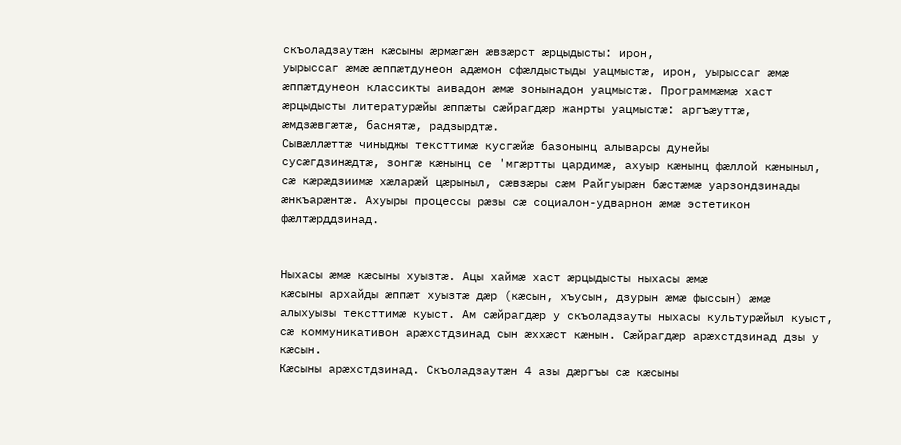скъоладзаутæн кæсыны æрмæгæн æвзæрст æрцыдысты: ирон,
уырыссаг æмæ æппæтдунеон адæмон сфæлдыстыды уацмыстæ, ирон, уырыссаг æмæ
æппæтдунеон классикты аивадон æмæ зонынадон уацмыстæ. Программæмæ хаст
æрцыдысты литературæйы æппæты сæйрагдæр жанрты уацмыстæ: аргъæуттæ,
æмдзæвгæтæ, баснятæ, радзырдтæ.
Сывæллæттæ чиныджы тексттимæ кусгæйæ базонынц алыварсы дунейы
сусæгдзинæдтæ, зонгæ кæнынц се 'мгæртты цардимæ, ахуыр кæнынц фæллой кæныныл,
сæ кæрæдзиимæ хæларæй цæрыныл, сæвзæры сæм Райгуырæн бæстæмæ уарзондзинады
æнкъарæнтæ. Ахуыры процессы рæзы сæ социалон-удварнон æмæ эстетикон
фæлтæрддзинад.


Ныхасы æмæ кæсыны хуызтæ. Ацы хаймæ хаст æрцыдысты ныхасы æмæ
кæсыны архайды æппæт хуызтæ дæр (кæсын, хъусын, дзурын æмæ фыссын) æмæ
алыхуызы тексттимæ куыст. Ам сæйрагдæр у скъоладзауты ныхасы культурæйыл куыст,
сæ коммуникативон арæхстдзинад сын æххæст кæнын. Сæйрагдæр арæхстдзинад дзы у
кæсын.
Кæсыны арæхстдзинад. Скъоладзаутæн 4 азы дæргъы сæ кæсыны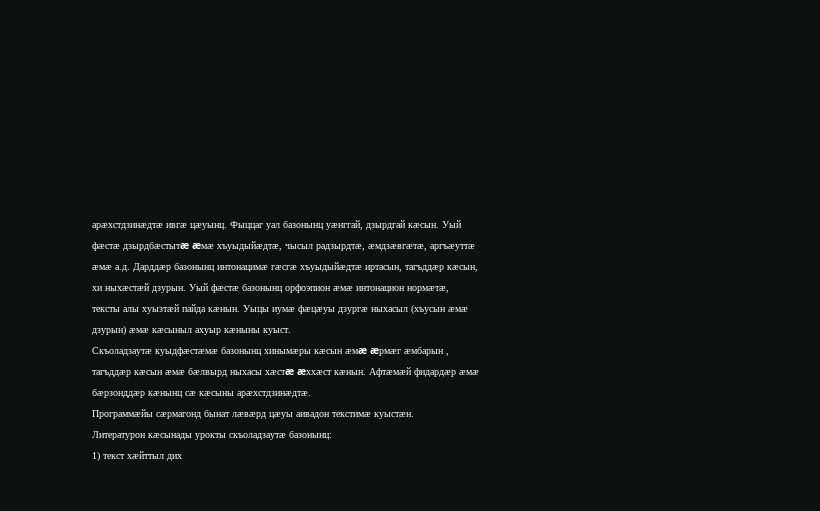арæхстдзинæдтæ ивгæ цæуынц. Фыццаг уал базонынц уæнггай, дзырдгай кæсын. Уый
фæстæ дзырдбæстытæ æмæ хъуыдыйæдтæ, чысыл радзырдтæ, æмдзæвгæтæ, аргъæуттæ
æмæ а.д. Дарддæр базонынц интонацимæ гæсгæ хъуыдыйæдтæ иртасын, тагъддæр кæсын,
хи ныхæстæй дзурын. Уый фæстæ базонынц орфоэпион æмæ интонацион нормæтæ,
тексты алы хуызтæй пайда кæнын. Уыцы иумæ фæцæуы дзургæ ныхасыл (хъусын æмæ
дзурын) æмæ кæсыныл ахуыр кæныны куыст.
Скъоладзаутæ куыдфæстæмæ базонынц хинымæры кæсын æмæ æрмæг æмбарын ,
тагъддæр кæсын æмæ бæлвырд ныхасы хæстæ æххæст кæнын. Афтæмæй фидардæр æмæ
бæрзонддæр кæнынц сæ кæсыны арæхстдзинæдтæ.
Программæйы сæрмагонд бынат лæвæрд цæуы аивадон текстимæ куыстæн.
Литературон кæсынады урокты скъоладзаутæ базонынц:
1) текст хæйттыл дих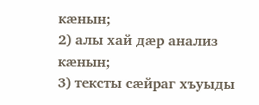кæнын;
2) алы хай дæр анализ кæнын;
3) тексты сæйраг хъуыды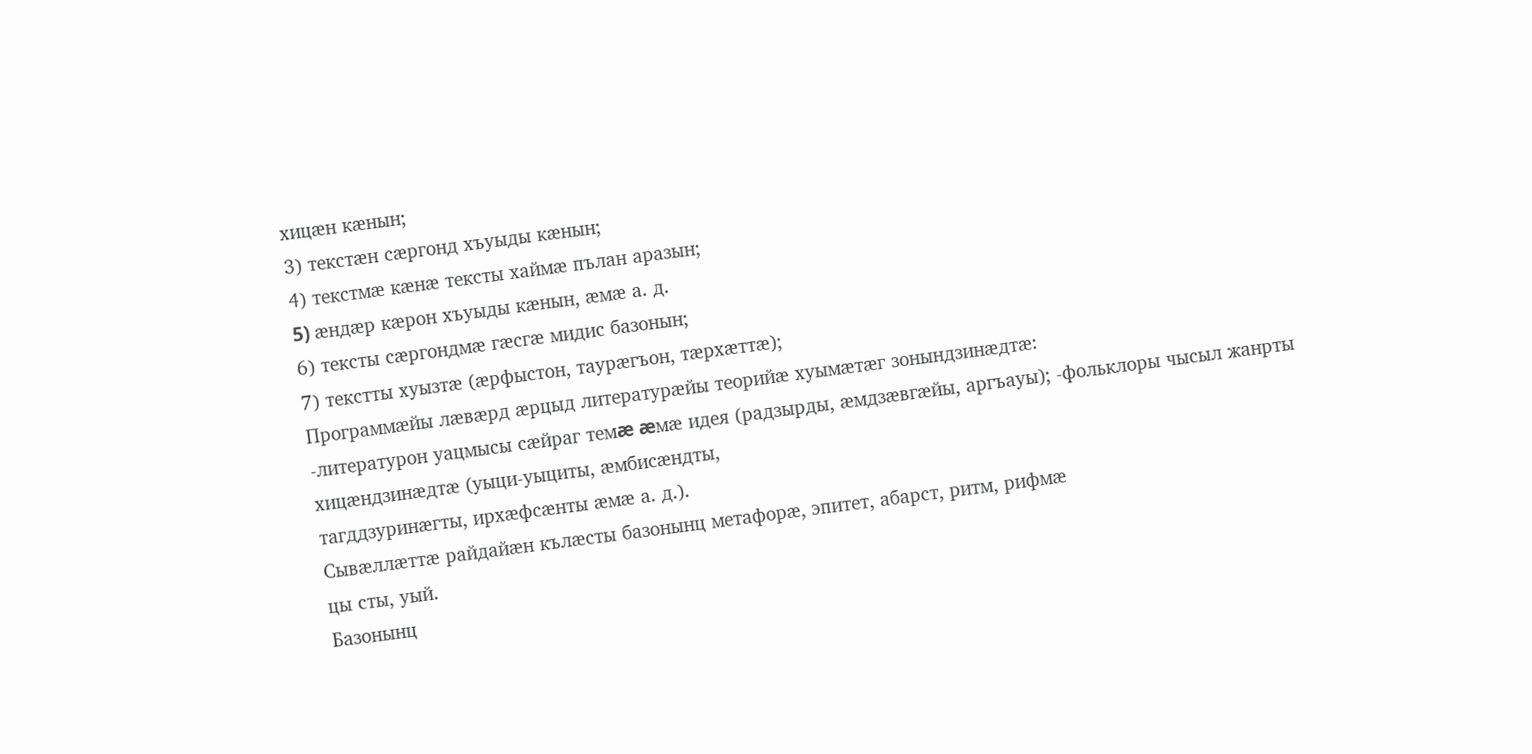хицæн кæнын;
3) текстæн сæргонд хъуыды кæнын;
4) текстмæ кæнæ тексты хаймæ пълан аразын;
5) æндæр кæрон хъуыды кæнын, æмæ а. д.
6) тексты сæргондмæ гæсгæ мидис базонын;
7) текстты хуызтæ (æрфыстон, таурæгъон, тæрхæттæ);
Программæйы лæвæрд æрцыд литературæйы теорийæ хуымæтæг зонындзинæдтæ:
-литературон уацмысы сæйраг темæ æмæ идея (радзырды, æмдзæвгæйы, аргъауы); -фольклоры чысыл жанрты хицæндзинæдтæ (уыци-уыциты, æмбисæндты,
тагддзуринæгты, ирхæфсæнты æмæ а. д.).
Сывæллæттæ райдайæн кълæсты базонынц метафорæ, эпитет, абарст, ритм, рифмæ
цы сты, уый.
Базонынц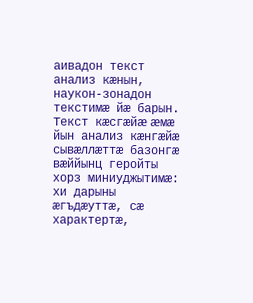аивадон текст анализ кæнын, наукон-зонадон текстимæ йæ барын.
Текст кæсгæйæ æмæ йын анализ кæнгæйæ сывæллæттæ базонгæ вæййынц геройты
хорз миниуджытимæ: хи дарыны æгъдæуттæ, сæ характертæ,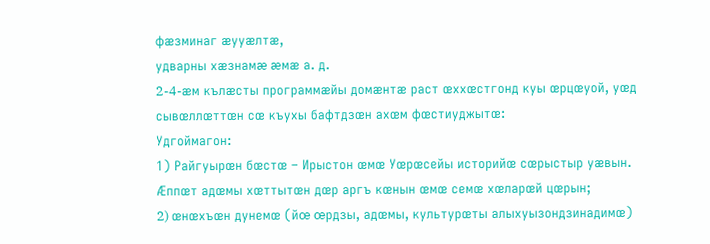фæзминаг æууæлтæ,
удварны хæзнамæ æмæ а. д.
2-4-æм кълæсты программæйы домæнтæ раст œххœстгонд куы œрцœуой, уœд
сывœллœттœн сœ къухы бафтдзœн ахœм фœстиуджытœ:
Удгоймагон:
1) Райгуырœн бœстœ – Ирыстон œмœ Уœрœсейы историйœ сœрыстыр уæвын.
Æппœт адœмы хœттытœн дœр аргъ кœнын œмœ семœ хœларœй цœрын;
2) œнœхъœн дунемœ (йœ œрдзы, адœмы, культурœты алыхуызондзинадимœ)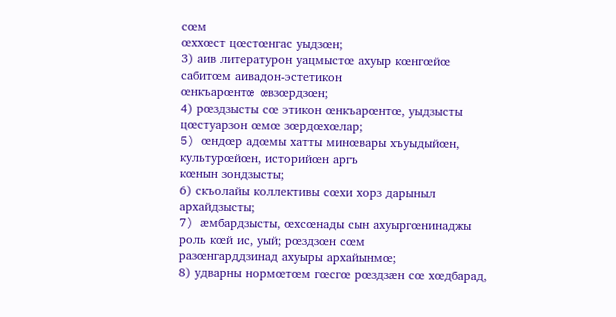сœм
œххœст цœстœнгас уыдзœн;
3) аив литературон уацмыстœ ахуыр кœнгœйœ сабитœм аивадон-эстетикон
œнкъарœнтœ œвзœрдзœн;
4) рœздзысты сœ этикон œнкъарœнтœ, уыдзысты цœстуарзон œмœ зœрдœхœлар;
5) œндœр адœмы хатты минœвары хъуыдыйœн, культурœйœн, историйœн аргъ
кœнын зондзысты;
6) скъолайы коллективы сœхи хорз дарыныл архайдзысты;
7) æмбардзысты, œхсœнады сын ахуыргœнинаджы роль кœй ис, уый; рœздзœн сœм
разœнгарддзинад ахуыры архайынмœ;
8) удварны нормœтœм гœсгœ рœздзӕн сœ хœдбарад,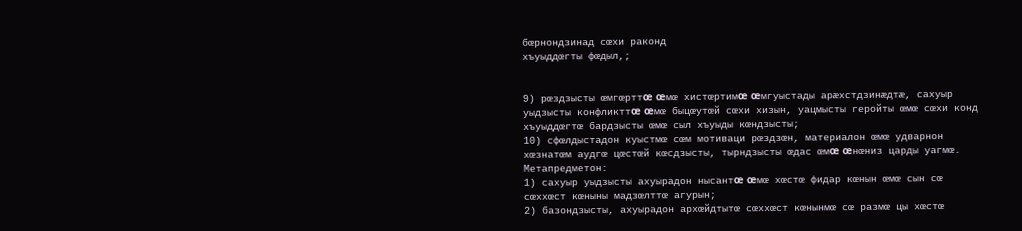бœрнондзинад сœхи раконд
хъуыддœгты фœдыл,;


9) рœздзысты œмгœрттœ œмœ хистœртимœ œмгуыстады арæхстдзинæдтæ, сахуыр
уыдзысты конфликттœ œмœ быцœутœй сœхи хизын, уацмысты геройты œмœ сœхи конд
хъуыддœгтœ бардзысты œмœ сыл хъуыды кœндзысты;
10) сфœлдыстадон куыстмœ сœм мотиваци рœздзœн, материалон œмœ удварнон
хœзнатœм аудгœ цœстœй кœсдзысты, тырндзысты œдас œмœ œнœниз царды уагмœ.
Метапредметон:
1) сахуыр уыдзысты ахуырадон нысантœ œмœ хœстœ фидар кœнын œмœ сын сœ
сœххœст кœныны мадзœлттœ агурын;
2) базондзысты, ахуырадон архœйдтытœ сœххœст кœнынмœ сœ размœ цы хœстœ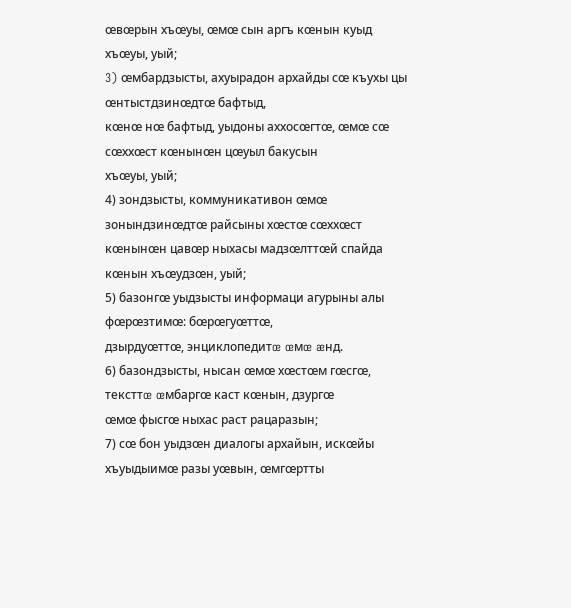œвœрын хъœуы, œмœ сын аргъ кœнын куыд хъœуы, уый;
3) œмбардзысты, ахуырадон архайды сœ къухы цы œнтыстдзинœдтœ бафтыд,
кœнœ нœ бафтыд, уыдоны аххосœгтœ, œмœ сœ сœххœст кœнынœн цœуыл бакусын
хъœуы, уый;
4) зондзысты, коммуникативон œмœ зонындзинœдтœ райсыны хœстœ сœххœст
кœнынœн цавœр ныхасы мадзœлттœй спайда кœнын хъœудзœн, уый;
5) базонгœ уыдзысты информаци агурыны алы фœрœзтимœ: бœрœгуœттœ,
дзырдуœттœ, энциклопедитœ œмœ æнд.
6) базондзысты, нысан œмœ хœстœм гœсгœ, тексттœ œмбаргœ каст кœнын, дзургœ
œмœ фысгœ ныхас раст рацаразын;
7) сœ бон уыдзœн диалогы архайын, искœйы хъуыдыимœ разы уœвын, œмгœртты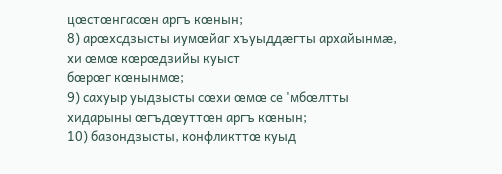цœстœнгасœн аргъ кœнын;
8) арœхсдзысты иумœйаг хъуыддæгты архайынмæ, хи œмœ кœрœдзийы куыст
бœрœг кœнынмœ;
9) сахуыр уыдзысты сœхи œмœ се 'мбœлтты хидарыны œгъдœуттœн аргъ кœнын;
10) базондзысты, конфликттœ куыд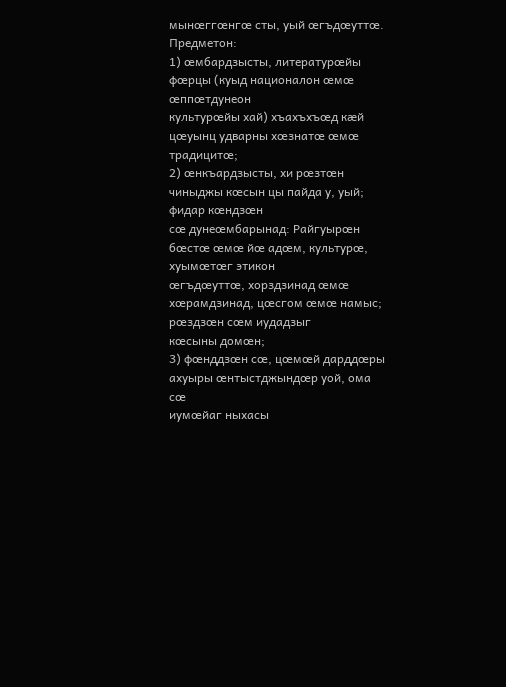мынœггœнгœ сты, уый œгъдœуттœ.
Предметон:
1) œмбардзысты, литературœйы фœрцы (куыд националон œмœ œппœтдунеон
культурœйы хай) хъахъхъœд кæй цœуынц удварны хœзнатœ œмœ традицитœ;
2) œнкъардзысты, хи рœзтœн чиныджы кœсын цы пайда у, уый; фидар кœндзœн
сœ дунеœмбарынад: Райгуырœн бœстœ œмœ йœ адœм, культурœ, хуымœтœг этикон
œгъдœуттœ, хорздзинад œмœ хœрамдзинад, цœсгом œмœ намыс; рœздзœн сœм иудадзыг
кœсыны домœн;
3) фœнддзœн сœ, цœмœй дарддœры ахуыры œнтыстджындœр уой, ома сœ
иумœйаг ныхасы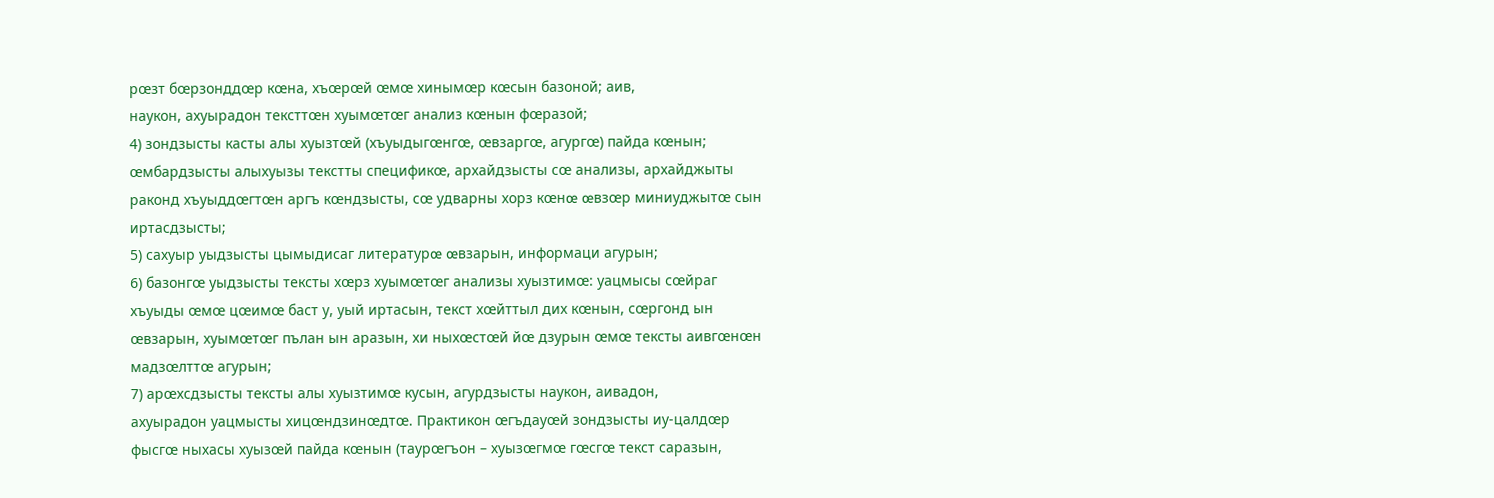рœзт бœрзонддœр кœна, хъœрœй œмœ хинымœр кœсын базоной; аив,
наукон, ахуырадон тексттœн хуымœтœг анализ кœнын фœразой;
4) зондзысты касты алы хуызтœй (хъуыдыгœнгœ, œвзаргœ, агургœ) пайда кœнын;
œмбардзысты алыхуызы текстты спецификœ, архайдзысты сœ анализы, архайджыты
раконд хъуыддœгтœн аргъ кœндзысты, сœ удварны хорз кœнœ œвзœр миниуджытœ сын
иртасдзысты;
5) сахуыр уыдзысты цымыдисаг литературœ œвзарын, информаци агурын;
6) базонгœ уыдзысты тексты хœрз хуымœтœг анализы хуызтимœ: уацмысы сœйраг
хъуыды œмœ цœимœ баст у, уый иртасын, текст хœйттыл дих кœнын, сœргонд ын
œвзарын, хуымœтœг пълан ын аразын, хи ныхœстœй йœ дзурын œмœ тексты аивгœнœн
мадзœлттœ агурын;
7) арœхсдзысты тексты алы хуызтимœ кусын, агурдзысты наукон, аивадон,
ахуырадон уацмысты хицœндзинœдтœ. Практикон œгъдауœй зондзысты иу-цалдœр
фысгœ ныхасы хуызœй пайда кœнын (таурœгъон – хуызœгмœ гœсгœ текст саразын,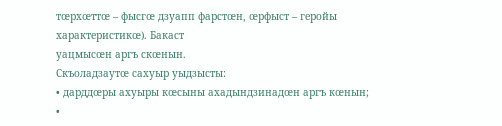тœрхœттœ – фысгœ дзуапп фарстœн, œрфыст – геройы характеристикœ). Бакаст
уацмысœн аргъ скœнын.
Скъоладзаутœ сахуыр уыдзысты:
• дарддœры ахуыры кœсыны ахадындзинадœн аргъ кœнын;
•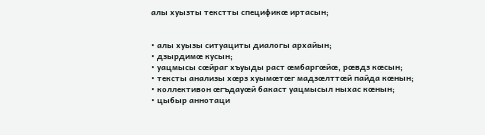алы хуызты текстты спецификœ иртасын;


• алы хуызы ситуациты диалогы архайын;
• дзырдимœ кусын;
• уацмысы сœйраг хъуыды раст œмбаргœйœ, рœвдз кœсын;
• тексты анализы хœрз хуымœтœг мадзœлттœй пайда кœнын;
• коллективон œгъдауœй бакаст уацмысыл ныхас кœнын;
• цыбыр аннотаци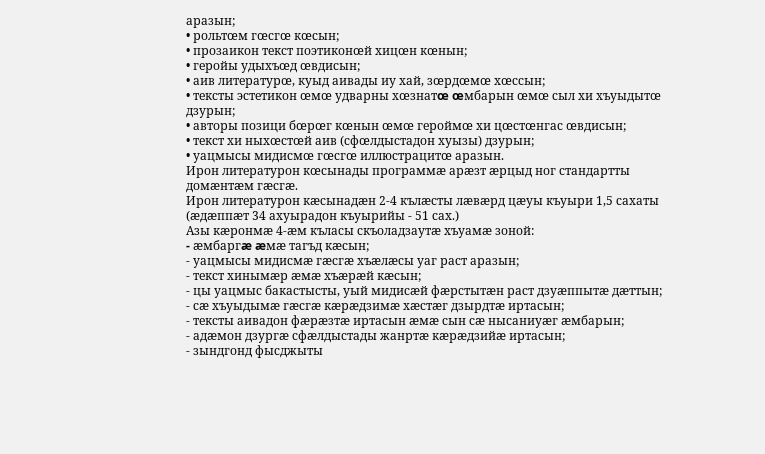аразын;
• рольтœм гœсгœ кœсын;
• прозаикон текст поэтиконœй хицœн кœнын;
• геройы удыхъœд œвдисын;
• аив литературœ, куыд аивады иу хай, зœрдœмœ хœссын;
• тексты эстетикон œмœ удварны хœзнатœ œмбарын œмœ сыл хи хъуыдытœ
дзурын;
• авторы позици бœрœг кœнын œмœ героймœ хи цœстœнгас œвдисын;
• текст хи ныхœстœй аив (сфœлдыстадон хуызы) дзурын;
• уацмысы мидисмœ гœсгœ иллюстрацитœ аразын.
Ирон литературон кœсынады программӕ арӕзт ӕрцыд ног стандартты
домӕнтӕм гӕсгӕ.
Ирон литературон кӕсынадӕн 2-4 кълæсты лӕвӕрд цӕуы къуыри 1,5 сахаты
(ӕдӕппӕт 34 ахуырадон къуырийы - 51 сах.)
Азы кæронмæ 4-æм къласы скъоладзаутæ хъуамæ зоной:
- æмбаргæ æмæ тагъд кæсын;
- уацмысы мидисмæ гæсгæ хъæлæсы уаг раст аразын;
- текст хинымæр æмæ хъæрæй кæсын;
- цы уацмыс бакастысты, уый мидисæй фæрстытæн раст дзуæппытæ дæттын;
- сæ хъуыдымæ гæсгæ кæрæдзимæ хæстæг дзырдтæ иртасын;
- тексты аивадон фæрæзтæ иртасын æмæ сын сæ нысаниуæг æмбарын;
- адæмон дзургæ сфæлдыстады жанртæ кæрæдзийæ иртасын;
- зындгонд фысджыты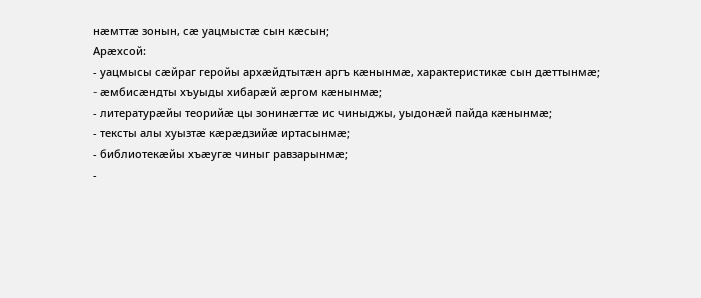нæмттæ зонын, сæ уацмыстæ сын кæсын;
Арæхсой:
- уацмысы сæйраг геройы архæйдтытæн аргъ кæнынмæ, характеристикæ сын дæттынмæ;
- æмбисæндты хъуыды хибарæй æргом кæнынмæ;
- литературæйы теорийæ цы зонинæгтæ ис чиныджы, уыдонæй пайда кæнынмæ;
- тексты алы хуызтæ кæрæдзийæ иртасынмæ;
- библиотекæйы хъæугæ чиныг равзарынмæ;
-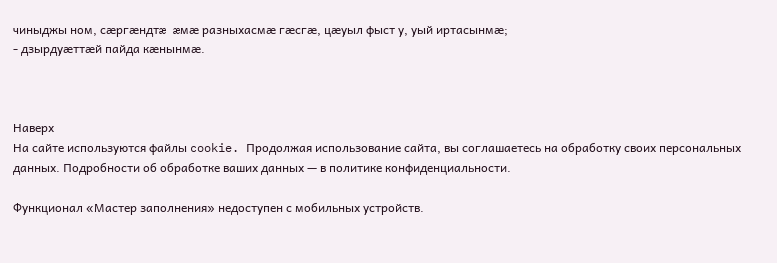чиныджы ном, сæргæндтæ æмæ разныхасмæ гæсгæ, цæуыл фыст у, уый иртасынмæ;
- дзырдуæттæй пайда кæнынмæ.



Наверх
На сайте используются файлы cookie. Продолжая использование сайта, вы соглашаетесь на обработку своих персональных данных. Подробности об обработке ваших данных — в политике конфиденциальности.

Функционал «Мастер заполнения» недоступен с мобильных устройств.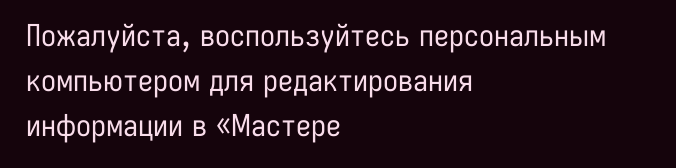Пожалуйста, воспользуйтесь персональным компьютером для редактирования информации в «Мастере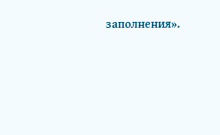заполнения».